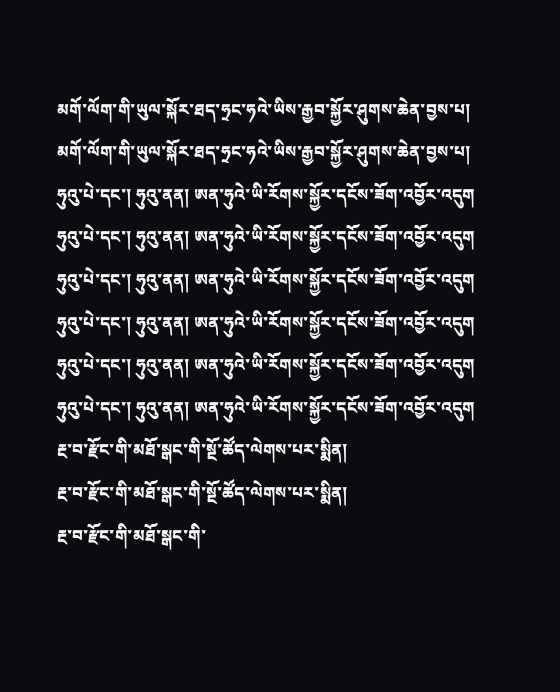མགོ་ལོག་གི་ཡུལ་སྐོར་ཐད་ཧྲང་ཧའེ་ཡིས་རྒྱབ་སྐྱོར་ཤུགས་ཆེན་བྱས་པ།
མགོ་ལོག་གི་ཡུལ་སྐོར་ཐད་ཧྲང་ཧའེ་ཡིས་རྒྱབ་སྐྱོར་ཤུགས་ཆེན་བྱས་པ།
ཧུའུ་པེ་དང་། ཧུའུ་ནན། ཨན་ཧུའེ་ཡི་རོགས་སྐྱོར་དངོས་ཟོག་འབྱོར་འདུག
ཧུའུ་པེ་དང་། ཧུའུ་ནན། ཨན་ཧུའེ་ཡི་རོགས་སྐྱོར་དངོས་ཟོག་འབྱོར་འདུག
ཧུའུ་པེ་དང་། ཧུའུ་ནན། ཨན་ཧུའེ་ཡི་རོགས་སྐྱོར་དངོས་ཟོག་འབྱོར་འདུག
ཧུའུ་པེ་དང་། ཧུའུ་ནན། ཨན་ཧུའེ་ཡི་རོགས་སྐྱོར་དངོས་ཟོག་འབྱོར་འདུག
ཧུའུ་པེ་དང་། ཧུའུ་ནན། ཨན་ཧུའེ་ཡི་རོགས་སྐྱོར་དངོས་ཟོག་འབྱོར་འདུག
ཧུའུ་པེ་དང་། ཧུའུ་ནན། ཨན་ཧུའེ་ཡི་རོགས་སྐྱོར་དངོས་ཟོག་འབྱོར་འདུག
རྔ་བ་རྫོང་གི་མཐོ་སྒང་གི་སྔོ་ཚོད་ལེགས་པར་སྨིན།
རྔ་བ་རྫོང་གི་མཐོ་སྒང་གི་སྔོ་ཚོད་ལེགས་པར་སྨིན།
རྔ་བ་རྫོང་གི་མཐོ་སྒང་གི་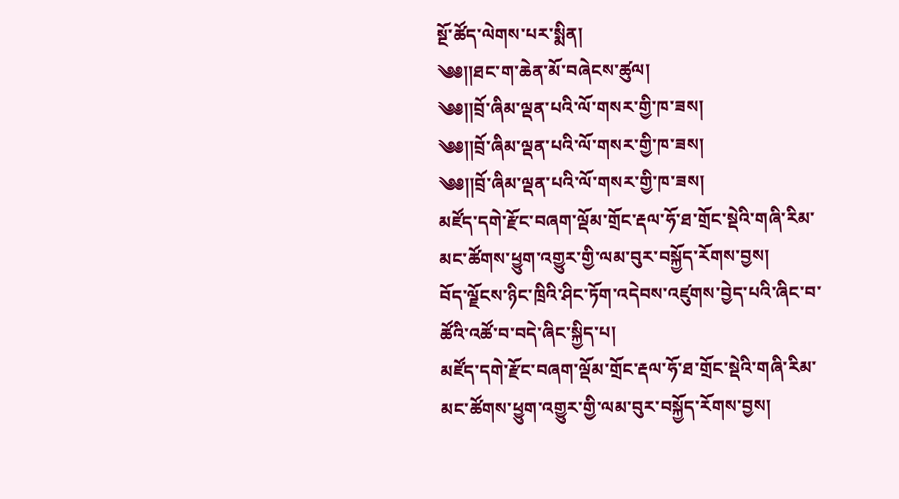སྔོ་ཚོད་ལེགས་པར་སྨིན།
༄༅།།ཐང་ག་ཆེན་མོ་བཞེངས་ཚུལ།
༄༅།།བྲོ་ཞིམ་ལྡན་པའི་ལོ་གསར་གྱི་ཁ་ཟས།
༄༅།།བྲོ་ཞིམ་ལྡན་པའི་ལོ་གསར་གྱི་ཁ་ཟས།
༄༅།།བྲོ་ཞིམ་ལྡན་པའི་ལོ་གསར་གྱི་ཁ་ཟས།
མཛོད་དགེ་རྫོང་བཞག་ལྡོམ་གྲོང་རྡལ་ཧོ་ཐ་གྲོང་སྡེའི་གཞི་རིམ་མང་ཚོགས་ཕྱུག་འགྱུར་གྱི་ལམ་བུར་བསྐྱོད་རོགས་བྱས།
བོད་ལྗོངས་ཉིང་ཁྲིའི་ཤིང་ཏོག་འདེབས་འཛུགས་བྱེད་པའི་ཞིང་བ་ཚོའི་འཚོ་བ་བདེ་ཞིང་སྐྱིད་པ།
མཛོད་དགེ་རྫོང་བཞག་ལྡོམ་གྲོང་རྡལ་ཧོ་ཐ་གྲོང་སྡེའི་གཞི་རིམ་མང་ཚོགས་ཕྱུག་འགྱུར་གྱི་ལམ་བུར་བསྐྱོད་རོགས་བྱས།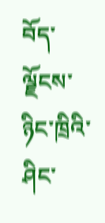བོད་ལྗོངས་ཉིང་ཁྲིའི་ཤིང་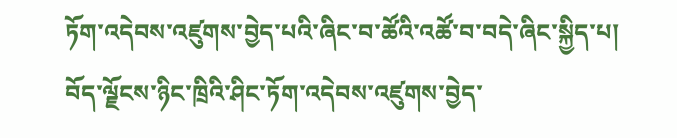ཏོག་འདེབས་འཛུགས་བྱེད་པའི་ཞིང་བ་ཚོའི་འཚོ་བ་བདེ་ཞིང་སྐྱིད་པ།
བོད་ལྗོངས་ཉིང་ཁྲིའི་ཤིང་ཏོག་འདེབས་འཛུགས་བྱེད་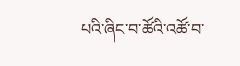པའི་ཞིང་བ་ཚོའི་འཚོ་བ་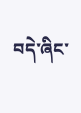བདེ་ཞིང་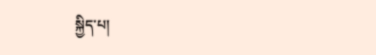སྐྱིད་པ།